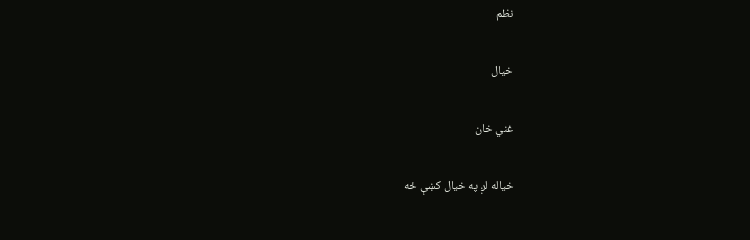نظم

خيال

غني خان

خياله لږ په خيال کښې ځه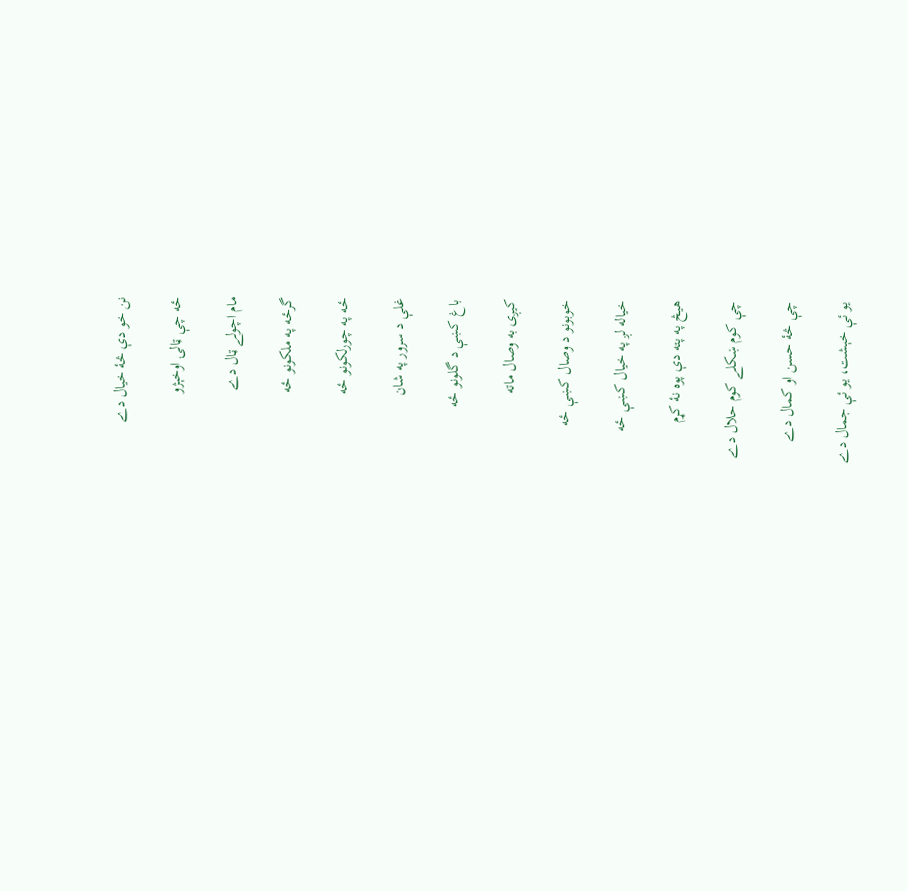نن خو دې څۀ خيال دے

ځه چې ټالۍ اوخېژو

مام اچولے ټال دے

گرځه په ملکونو ځه

ځه په چورلکونو ځه

غلې د سرور په شان

باغ کښې د گلونو ځه

کيږی به وصال ماته

خوبونو د وصال کښې ځه

خياله لږ په خيال کښې ځه

هيڅ په پته دې پوه نۀ کړم

چې کوم ښکلے کوم حلال دے

چې څۀ حسن او کمال دے

يو ئې خېشت، يو ئې جمال دے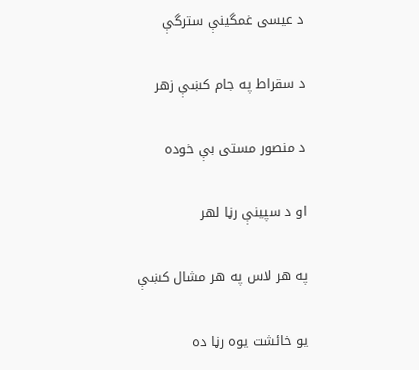د عيسی غمگينې سترگې

د سقراط په جام کښې زهر

د منصور مستی بې خوده

او د سپينې رڼا لهر

په هر لاس په هر مشال کښې

يو خائشت يوه رڼا ده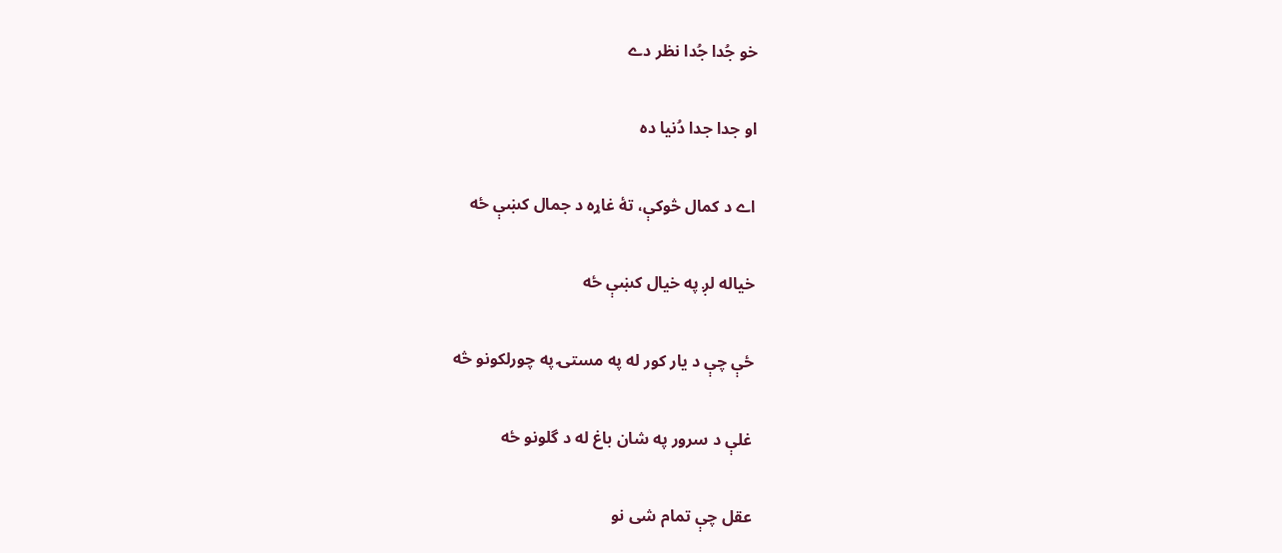خو جُدا جُدا نظر دے

او جدا جدا دُنيا ده

اے د کمال څوکې، تۀ غاړه د جمال کښې ځه

خياله لږ په خيال کښې ځه

ځې چې د يار کور له په مستۍ په چورلکونو څه

غلې د سرور په شان باغ له د گلونو ځه

عقل چې تمام شی نو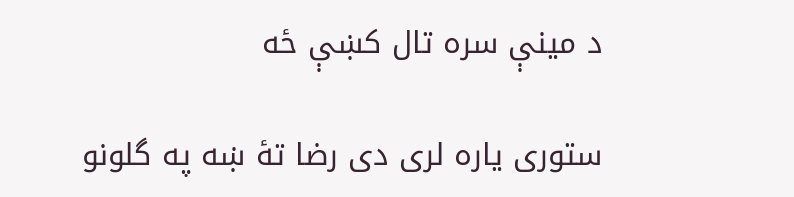د مينې سره تال کښې ځه

ستوری ياره لری دی رضا تۀ ښه په گلونو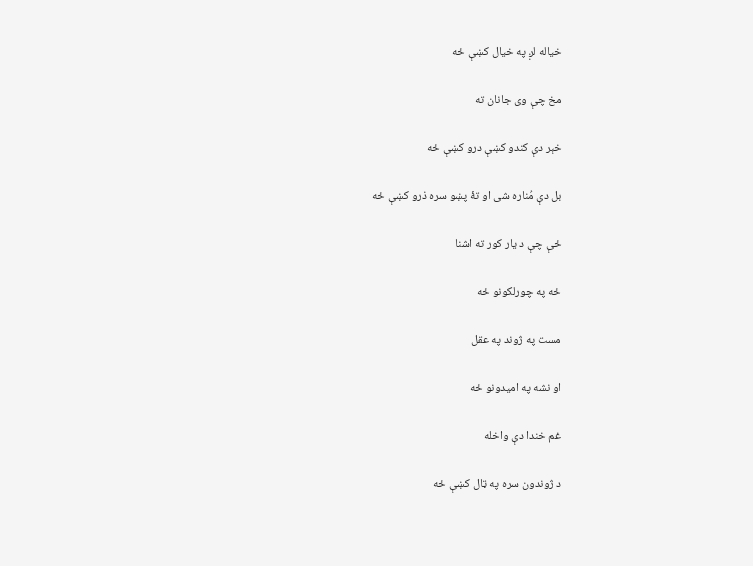خياله لږ په خيال کښې ځه

مخ چې وی جانان ته

خېر دې کندو کښې درو کښې ځه

بل دې مُناره شی او تۀ پښو سره ذرو کښې ځه

ځې چې د يار کور ته اشنا

ځه په چورلکونو ځه

مست په ژوند په عقل

او نشه په اميدونو ځه

غم خندا دې واخله

د ژوندون سره په ټال کښې ځه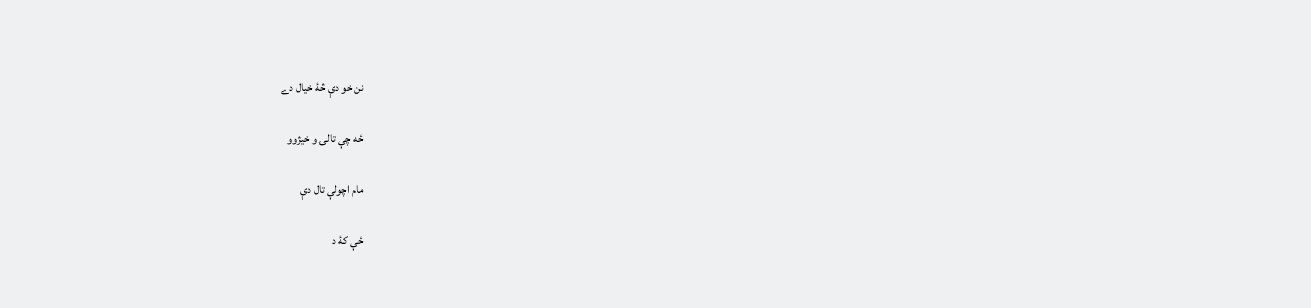نن خو دې څۀ خيال دے

ځه چې تالۍ و خيژوو

مام اچولې تال دې

ځې کۀ د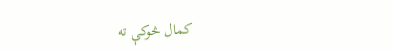کمال څوکې ته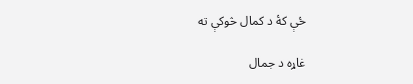ځې کۀ د کمال څوکې ته

غاړه د جمال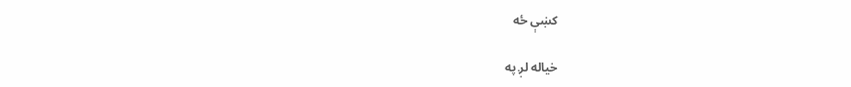کښې ځه

خياله لږ په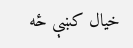خيال کښې ځه